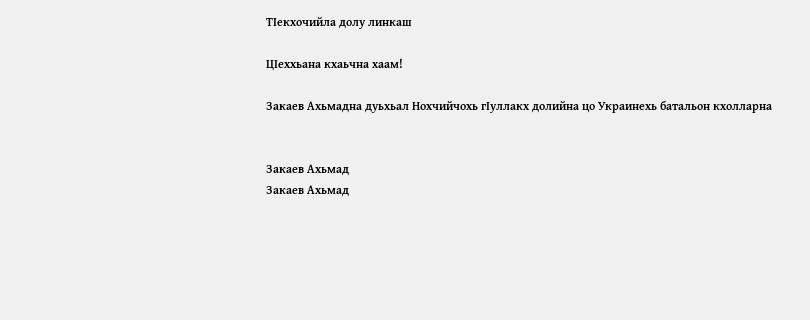ТIекхочийла долу линкаш

ЦIеххьана кхаьчна хаам!

Закаев Ахьмадна дуьхьал Нохчийчохь гIуллакх долийна цо Украинехь батальон кхолларна


Закаев Ахьмад
Закаев Ахьмад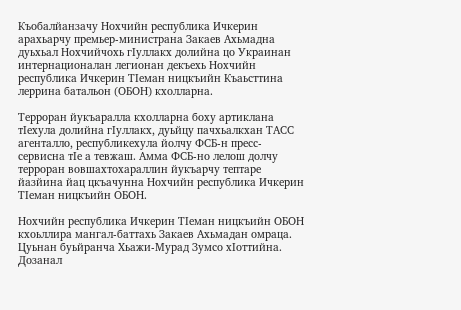Къобалйанзачу Нохчийн республика Ичкерин арахьарчу премьер-министрана Закаев Ахьмадна дуьхьал Нохчийчохь гIуллакх долийна цо Украинан интернационалан легионан декъехь Нохчийн республика Ичкерин ТIеман ницкъийн Къаьсттина леррина батальон (ОБОН) кхолларна.

Терроран йукъаралла кхолларна боху артиклана тIехула долийна гIуллакх, дуьйцу пачхьалкхан ТАСС агенталло, республикехула йолчу ФСБ-н пресс-сервисна тIе а тевжаш. Амма ФСБ-но лелош долчу терроран вовшахтохараллин йукъарчу тептаре йазйина йац цкъачунна Нохчийн республика Ичкерин ТIеман ницкъийн ОБОН.

Нохчийн республика Ичкерин ТIеман ницкъийн ОБОН кхоьллира мангал-баттахь Закаев Ахьмадан омраца. Цуьнан буьйранча Хьажи-Мурад Зумсо хIоттийна. Дозанал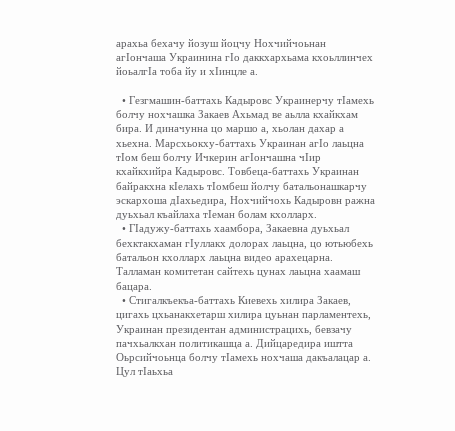арахьа бехачу йозуш йоцчу Нохчийчоьнан агIончаша Украинина гIо даккхархьама кхоьллинчех йоьалгIа тоба йу и хIинцле а.

  • Гезгмашин-баттахь Кадыровс Украинерчу тIамехь болчу нохчашка Закаев Ахьмад ве аьлла кхайкхам бира. И диначунна цо маршо а, хьолан дахар а хьехна. Марсхьокху-баттахь Украинан агIо лаьцна тIом беш болчу Ичкерин агIончашна чIир кхайкхийра Кадыровс. Товбеца-баттахь Украинан байракхна кIелахь тIомбеш йолчу батальонашкарчу эскархоша дIахьедира, Нохчийчохь Кадыровн ражна дуьхьал къайлаха тIеман болам кхолларх.
  • ГIадужу-баттахь хаамбора, Закаевна дуьхьал бехктакхаман гIуллакх долорах лаьцна, цо ютьюбехь батальон кхолларх лаьцна видео арахецарна. Талламан комитетан сайтехь цунах лаьцна хаамаш бацара.
  • Стигалкъекъа-баттахь Киевехь хилира Закаев, цигахь цхьанакхетарш хилира цуьнан парламентехь, Украинан президентан администрацихь, бевзачу пачхьалкхан политикашца а. Дийцаредира иштта Оьрсийчоьнца болчу тIамехь нохчаша дакъалацар а. Цул тIаьхьа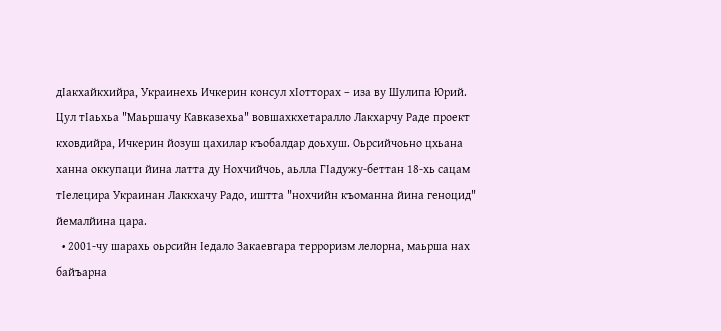дIакхайкхийра, Украинехь Ичкерин консул хIотторах – иза ву Шулипа Юрий. Цул тIаьхьа "Маьршачу Кавказехьа" вовшахкхетаралло Лакхарчу Раде проект кховдийра, Ичкерин йозуш цахилар къобалдар доьхуш. Оьрсийчоьно цхьана ханна оккупаци йина латта ду Нохчийчоь, аьлла ГIадужу-беттан 18-хь сацам тIелецира Украинан Лаккхачу Радо, иштта "нохчийн къоманна йина геноцид" йемалйина цара.
  • 2001-чу шарахь оьрсийн Iедало Закаевгара терроризм лелорна, маьрша нах байъарна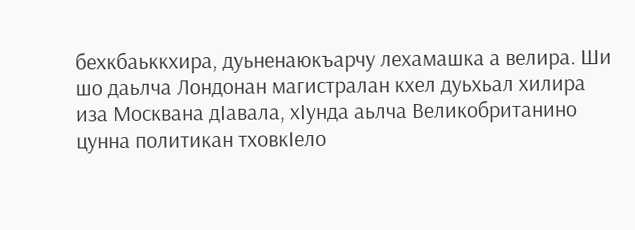бехкбаьккхира, дуьненаюкъарчу лехамашка а велира. Ши шо даьлча Лондонан магистралан кхел дуьхьал хилира иза Москвана дIавала, хIунда аьлча Великобританино цунна политикан тховкIело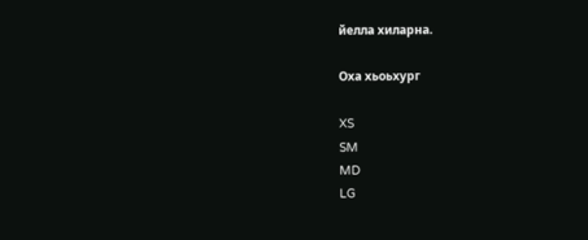йелла хиларна.

Оха хьоьхург

XS
SM
MD
LG